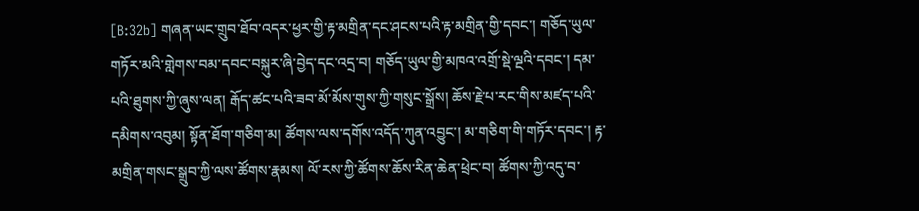[B:32b] གཞན་ཡང་གྲུབ་ཐོབ་འདར་ཕྱར་གྱི་རྟ་མགྲིན་དང་ཤངས་པའི་རྟ་མགྲིན་གྱི་དབང་། གཅོད་ཡུལ་གཏོར་མའི་གླེགས་བམ་དབང་བསྐུར་ཞི་བྱེད་དང་འདྲ་བ། གཅོད་ཡུལ་གྱི་མཁའ་འགྲོ་སྡེ་ལྔའི་དབང་། དམ་པའི་ཐུགས་ཀྱི་ཞུས་ལན། རྒོད་ཚང་པའི་ཟབ་མོ་མོས་གུས་ཀྱི་གསུང་སྒྲོས། ཆོས་རྗེ་པ་རང་གིས་མཛད་པའི་དམིགས་འབུམ། སྟོན་ཐོག་གཅིག་མ། ཚོགས་ལས་དགོས་འདོད་ཀུན་འབྱུང་། མ་གཅིག་གི་གཏོར་དབང་། རྟ་མགྲིན་གསང་སྒྲུབ་ཀྱི་ལས་ཚོགས་རྣམས། ལོ་རས་ཀྱི་ཚོགས་ཆོས་རིན་ཆེན་ཕྲེང་བ། ཚོགས་ཀྱི་འདུ་བ་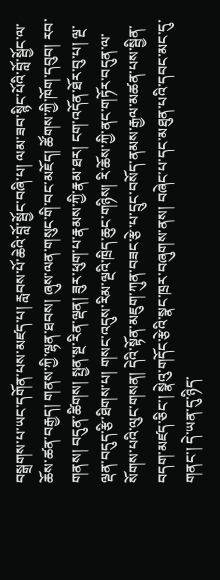བསྒྲགས་པ་ཡང་དགོན་པས་མཛད་པ། རླབས་པོ་ཆེའི་བློ་སྦྱོང་བཞི་པ། ལམ་ཟབ་སྙིང་པོའི་བློ་སྦྱོང་ལ་ཆོས་ཚན་བརྒྱད། གནས་ཀྱི་ལྷན་ཐབས། ཞུས་ལན་གསུང་གི་བང་མཇོད། ཚོགས་ཀྱི་ཁོག་དབུབ། རབ་གནས། བདུན་ཚིགས། སྤྱན་སྔ་རིན་ལྡན། ཟུར་ཕུག་པ་རྣམས་ཀྱི་རྣམ་ཐར། ངག་འདོན་ཐོར་བུ་པ། ལྔ་ལྡན་བདུད་རྩི་ཐིགས་པ། གསང་འདུས་རིམ་ལྔའི་ཁྲིད་ཆུང་གཉིས། རི་ཆོས་ཀྱི་ནང་གཏོར་བདུན་ལ་སོགས་པའི་ལུང་གསན། དེའི་སྟོན་མཇུག་ཀུན་བཟང་རྩེ་པ་དྲུང་བསོད་ནམས་རྒྱལ་མཚན་པས་སྦྱིན་བདག་མཛད་ཅིང་། སྣེའུ་གདོང་རྩེའི་སྣང་ཁྲར་བཞུགས་ནས། བཞེང་པ་དང་མཐུན་པའི་དབང་མང་དུ་གནང་། དེ་ཡན་དུ་ཉིད་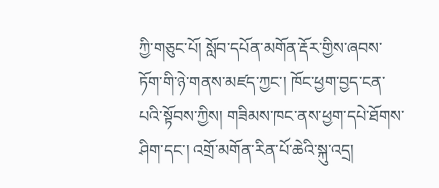ཀྱི་གཅུང་པོ། སློབ་དཔོན་མགོན་རྡོར་གྱིས་ཞབས་ཏོག་གི་ཉེ་གནས་མཛད་ཀྱང་། ཁོང་ཕྱག་བྱད་ངན་པའི་སྟོབས་ཀྱིས། གཟིམས་ཁང་ནས་ཕྱག་དཔེ་ཐོགས་ཤིག་དང་། འགྲོ་མགོན་རིན་པོ་ཆེའི་སྐུ་འདྲ།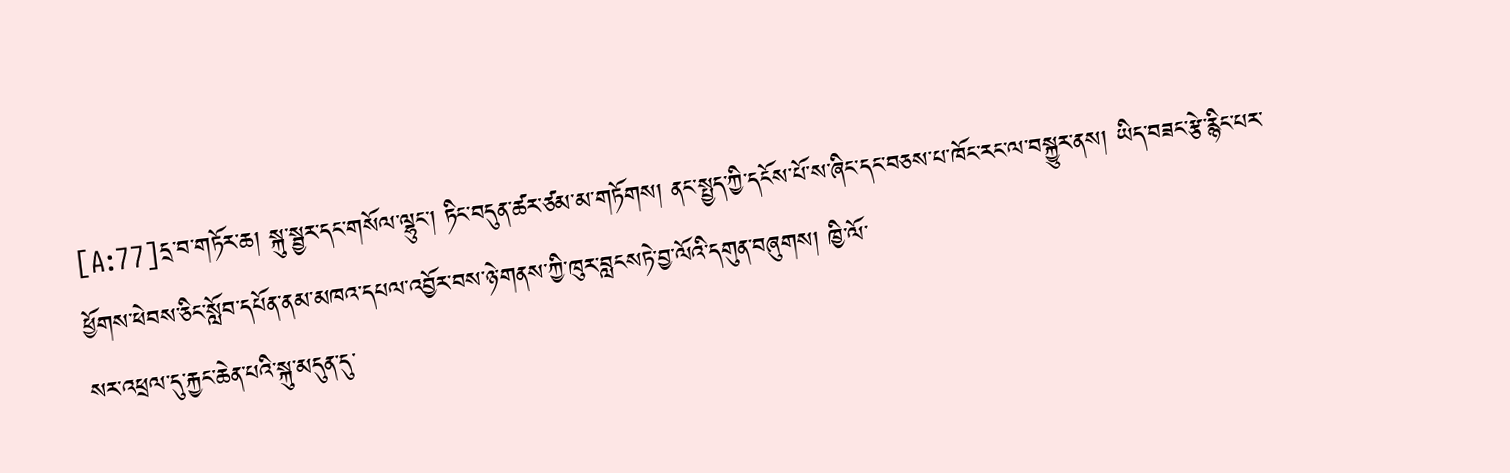[A:77]དྲ་བ་གཏོར་ཆ། སྐུ་སྦྱར་དང་གསོལ་ལྷུང་། ཏིང་བདུན་ཚར་ཙམ་མ་གཏོགས། ནང་སྤྱད་ཀྱི་དངོས་པོ་ས་ཞིང་དང་བཅས་པ་ཁོང་རང་ལ་བསྐྱུར་ནས། ཡིད་བཟང་རྩེ་རྙིང་པར་ཕྱོགས་ཕེབས་ཅིང་སློབ་དཔོན་ནམ་མཁའ་དཔལ་འབྱོར་བས་ཉེ་གནས་ཀྱི་ཁུར་བླངསཏེ་བྱ་ལོའི་དགུན་བཞུགས། ཁྱི་ལོ་
སར་འཕྲལ་དུ་རྐྱང་ཆེན་པའི་སྐུ་མདུན་དུ་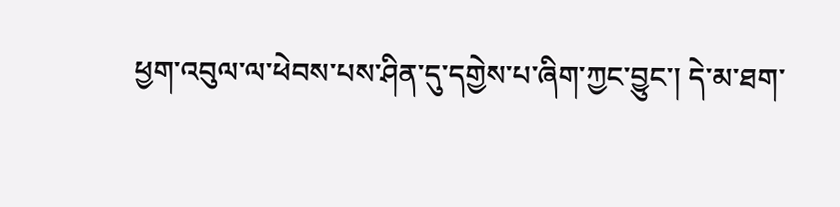ཕྱག་འབུལ་ལ་ཕེབས་པས་ཤིན་དུ་དགྱེས་པ་ཞིག་ཀྱང་བྱུང་། དེ་མ་ཐག་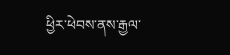ཕྱིར་ཕེབས་ནས་རྒྱལ་